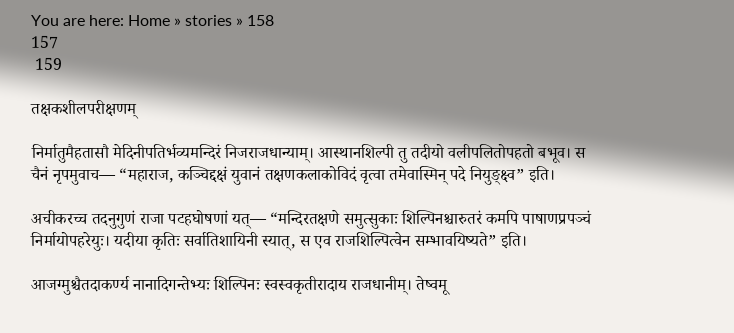You are here: Home » stories » 158
157
 159

तक्षकशीलपरीक्षणम्

निर्मातुमैहतासौ मेदिनीपतिर्भव्यमन्दिरं निजराजधान्याम्। आस्थानशिल्पी तु तदीयो वलीपलितोपहतो बभूव। स चैनं नृपमुवाच— “महाराज, कञ्चिद्दक्षं युवानं तक्षणकलाकोविदं वृत्वा तमेवास्मिन् पदे नियुङ्क्ष्व” इति।

अचीकरच्च तदनुगुणं राजा पटहघोषणां यत्— “मन्दिरतक्षणे समुत्सुकाः शिल्पिनश्चारुतरं कमपि पाषाणप्रपञ्चं निर्मायोपहरेयुः। यदीया कृतिः सर्वातिशायिनी स्यात्, स एव राजशिल्पित्वेन सम्भावयिष्यते” इति।

आजग्मुश्चैतदाकर्ण्य नानादिगन्तेभ्यः शिल्पिनः स्वस्वकृतीरादाय राजधानीम्। तेष्वमू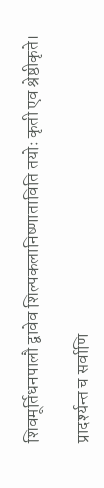शिवमूर्तिधनपालौ द्वावेव शिल्पकलानिष्णाताविति तयोः कृती एव श्रेष्ठीकृते।

प्रादर्श्यन्त च सर्वाणि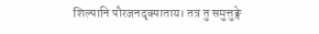शिल्पानि पौरजनदृक्पाताय। तत्र तु समुत्तुङ्गे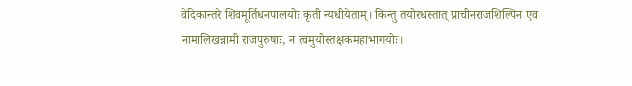वेदिकान्तरे शिवमूर्तिधनपालयोः कृती न्यधीयेताम्। किन्तु तयोरधस्तात् प्राचीनराजशिल्पिन एव नामालिखन्नामी राजपुरुषाः, न त्वमुयोस्तक्षकमहाभागयोः।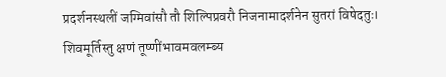प्रदर्शनस्थलीं जग्मिवांसौ तौ शिल्पिप्रवरौ निजनामादर्शनेन सुतरां विषेदतुः। शिवमूर्तिस्तु क्षणं तूष्णींभावमवलम्ब्य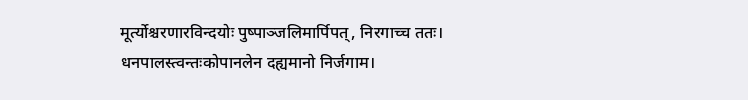मूर्त्योश्चरणारविन्दयोः पुष्पाञ्जलिमार्पिपत्, निरगाच्च ततः। धनपालस्त्वन्तःकोपानलेन दह्यमानो निर्जगाम।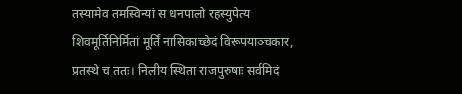तस्यामेव तमस्विन्यां स धनपालो रहस्युपेत्य शिवमूर्तिनिर्मितां मूर्तिं नासिकाच्छेदं विरूपयाञ्चकार, प्रतस्थे च ततः। निलीय स्थिता राजपुरुषाः सर्वमिदं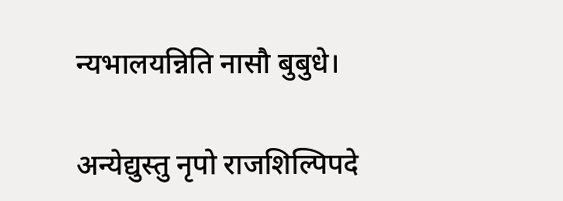न्यभालयन्निति नासौ बुबुधे।

अन्येद्युस्तु नृपो राजशिल्पिपदे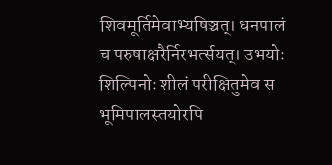शिवमूर्तिमेवाभ्यषिञ्चत्। धनपालं च परुषाक्षरैर्निरभर्त्सयत्। उभयोः शिल्पिनोः शीलं परीक्षितुमेव स भूमिपालस्तयोरपि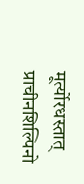मूर्त्योरधस्तात् प्राचीनशिल्पिनो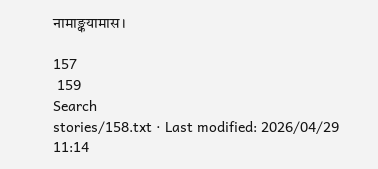नामाङ्कयामास।

157
 159
Search
stories/158.txt · Last modified: 2026/04/29 11:14